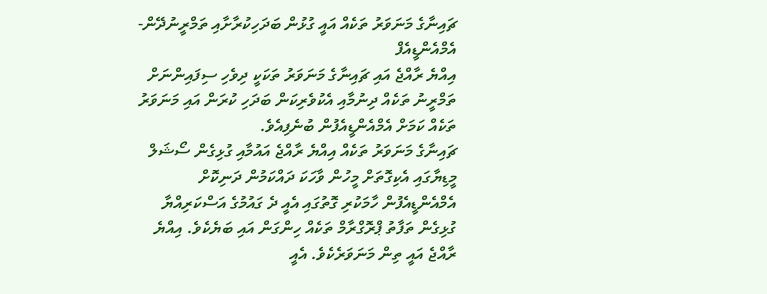ޗައިނާގެ މަނަވަރު ތަކެއް އައީ ގުޅުން ބަދަހިކުރާށާއި ތަމްރީނުދޭން- އެމްއެންޑީއެފް
އިއްޔެ ރާއްޖެ އައި ޗައިނާގެ މަނަވަރު ތަކަކީ ދިވެހި ސިފައިންނަށް ތަމްރީނު ތަކެއް ދިނުމާއި އެކުވެރިކަން ބަދަހި ކުރަން އައި މަނަވަރު ތަކެއް ކަމަށް އެމްއެންޑީއެފުން ބުނެފިއެވެ.
ޗައިނާގެ މަނަވަރު ތަކެއް އިއްޔެ ރާއްޖެ އައުމާއި ގުޅިގެން ސޯޝަލް މީޑިޔާގައި އެކިގޮތަށް މީހުން ވާހަކަ ދައްކަމުން ދަނިކޮށް އެމްއެންޑީއެފުން ހާމަކުރި ގޮތުގައި އެއީ ދެ ގައުމުގެ އަސްކަރިއްޔާ ގުޅިގެން ތަފާތު ޕްރޮގްރާމް ތަކެއް ހިންގަން އައި ބަޔެކެވެ. އިއްޔެ ރާއްޖެ އައީ ތިން މަނަވަރެކެވެ. އެއީ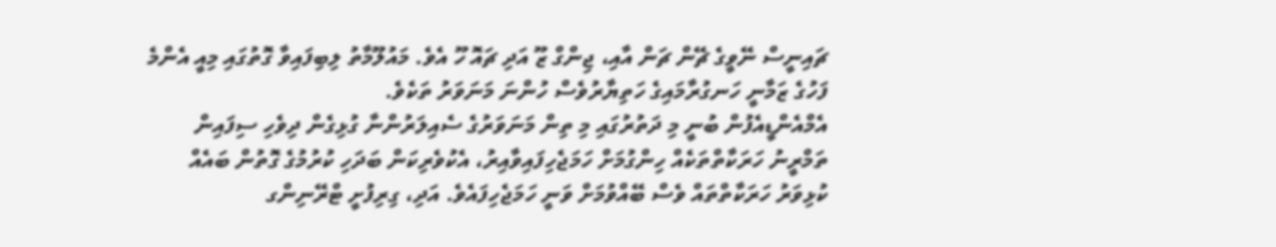ޗައިނީސް ނޭވީގެ ޗޭން ޗަން އާއި، ޖިންގް ޒޫ އަދި ޗައޮ ހޫ އެވެ. މައުލޫމާތު ލިބިފައިވާ ގޮތުގައި މިއީ އެންމެ ފަހުގެ ޒަމާނީ ހަނގުރާމައިގެ ހަތިޔާރުވެސް ހުންނަ މަނަވަރު ތަކެވެ.
އެމްއެންޑީއެފުން ބުނީ މި ދަތުރުގައި މި ތިން މަނަވަރުގެ ސެއިލަރުންނާ ގުޅިގެން ދިވެހި ސިފައިން ތަމްރީނު ހަރަކާތްތަކެއް ހިންގުމަށް ހަމަޖެހިފައިވާއިރު، އެކުވެރިކަން ބަދަހި ކުރުމުގެ ގޮތުން ބައެއް ކުޅިވަރު ހަރަކާތްތައް ވެސް ބޭއްވުމަށް ވަނީ ހަމަޖެހިފައެވެ. އަދި، ގިރިފުށީ ޓްރޭނިންގ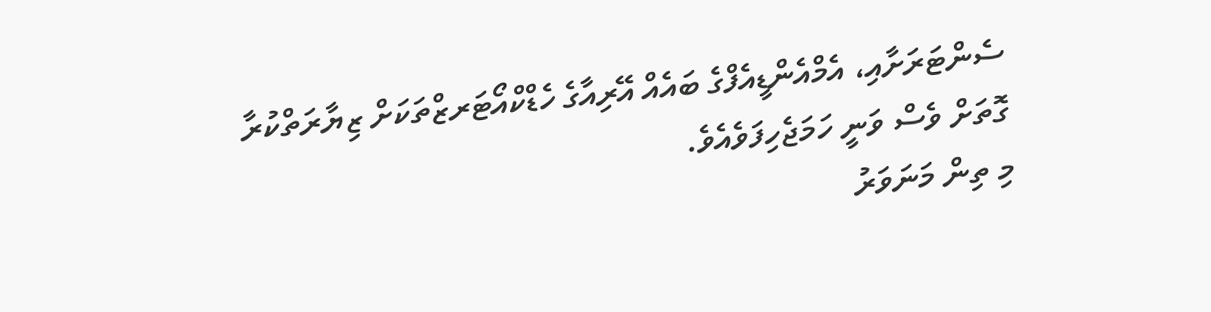ސެންޓަރަށާއި، އެމްއެންޑީއެފްގެ ބައެއް އޭރިއާގެ ހެޑްކްއޯޓަރޒްތަކަށް ޒިޔާރަތްކުރާ ގޮތަށް ވެސް ވަނީ ހަމަޖެހިފަވެއެވެ.
މި ތިން މަނަވަރު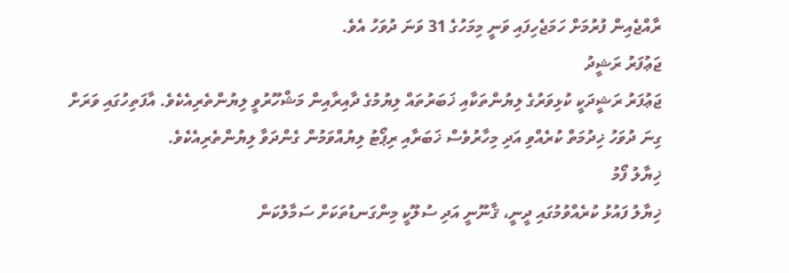ރާއްޖެއިން ފުރުމަށް ހަމަޖެހިފައި ވަނީ މިމަހުގެ 31 ވަނަ ދުވަހު އެވެ.
ޖަޢުފަރު ރަޝީދު
ޖަޢުފަރު ރަޝީދަކީ ކުޅިވަރުގެ ލިޔުންތަކާއި ޚަބަރުތައް ލިޔުމުގެ ދާއިރާއިން މަޝްހޫރުވީ ލިޔުންތެރިއެކެވެ. އާފަތިހުގައި ވަރަށް ގިނަ ދުވަހު ޚިދުމަތް ކުރެއްވި އަދި މިހާރުވެސް ޚަބަރާއި ރިޕޯޓު ލިޔުއްވަމުން ގެންދަވާ ލިޔުންތެރިއެކެވެ.
ޚިޔާލު ފޯމު
ޚިޔާލު ފައުޅު ކުރެއްވުމުގައި ދީނީ، ޤާނޫނީ އަދި ސުލޫކީ މިންގަނޑުތަކަށް ސަމާލުކަން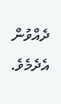ދެއްވުން އެދެމެވެ.